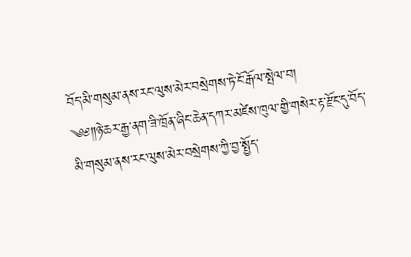བོད་མི་གསུམ་ནས་རང་ལུས་མེར་བསྲེགས་ཏེ་ངོ་རྒོལ་སྤེལ་བ།
༄༅༎ཉེ་ཆར་རྒྱ་ནག་ཟི་ཁྲོན་ཞིང་ཆེན་དཀར་མཛེས་ཁུལ་གྱི་གསེར་རྟ་རྫོང་དུ་བོད་མི་གསུམ་ནས་རང་ལུས་མེར་བསྲེགས་ཀྱི་བྱ་སྤྱོད་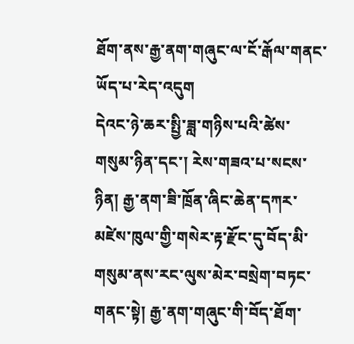ཐོག་ནས་རྒྱ་ནག་གཞུང་ལ་ངོ་རྒོལ་གནང་ཡོད་པ་རེད་འདུག
དེའང་ཉེ་ཆར་སྤྱི་ཟླ་གཉིས་པའི་ཚེས་གསུམ་ཉིན་དང་། རེས་གཟའ་པ་སངས་ཉིན། རྒྱ་ནག་ཟི་ཁྲོན་ཞིང་ཆེན་དཀར་མཛེས་ཁུལ་གྱི་གསེར་རྟ་རྫོང་དུ་བོད་མི་གསུམ་ནས་རང་ལུས་མེར་བསྲེག་བཏང་གནང་སྟེ། རྒྱ་ནག་གཞུང་གི་བོད་ཐོག་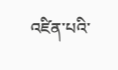འཛིན་པའི་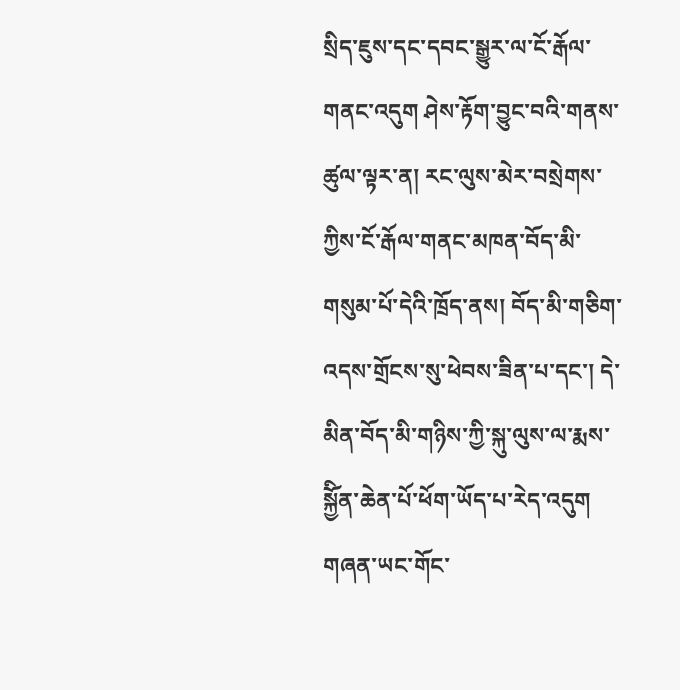སྲིད་ཇུས་དང་དབང་སྒྱུར་ལ་ངོ་རྒོལ་གནང་འདུག ཤེས་རྟོག་བྱུང་བའི་གནས་ཚུལ་ལྟར་ན། རང་ལུས་མེར་བསྲེགས་ཀྱིས་ངོ་རྒོལ་གནང་མཁན་བོད་མི་གསུམ་པོ་དེའི་ཁྲོད་ནས། བོད་མི་གཅིག་འདས་གྲོངས་སུ་ཕེབས་ཟིན་པ་དང་། དེ་མིན་བོད་མི་གཉིས་ཀྱི་སྐུ་ལུས་ལ་རྨས་སྐྱོིན་ཆེན་པོ་ཕོག་ཡོད་པ་རེད་འདུག གཞན་ཡང་གོང་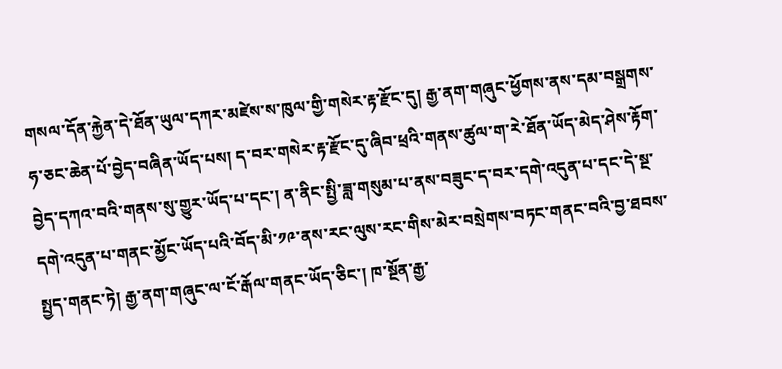གསལ་དོན་རྐྱེན་དེ་ཐོན་ཡུལ་དཀར་མཛེས་ས་ཁུལ་གྱི་གསེར་རྟ་རྫོང་དུ། རྒྱ་ནག་གཞུང་ཕྱོགས་ནས་དམ་བསྒྲགས་ཧ་ཅང་ཆེན་པོ་བྱེད་བཞིན་ཡོད་པས། ད་བར་གསེར་རྟ་རྫོང་དུ་ཞིབ་ཕྲའི་གནས་ཚུལ་ག་རེ་ཐོན་ཡོད་མེད་ཤེས་རྟོག་བྱེད་དཀའ་བའི་གནས་སུ་གྱུར་ཡོད་པ་དང་། ན་ནིང་སྤྱི་ཟླ་གསུམ་པ་ནས་བཟུང་ད་བར་དགེ་འདུན་པ་དང་དེ་སྔ་དགེ་འདུན་པ་གནང་མྱོང་ཡོད་པའི་བོད་མི་༡༩་ནས་རང་ལུས་རང་གིས་མེར་བསྲེགས་བཏང་གནང་བའི་བྱ་ཐབས་སྤྱད་གནང་ཏེ། རྒྱ་ནག་གཞུང་ལ་ངོ་རྒོལ་གནང་ཡོད་ཅིང་། ཁ་སྔོན་རྒྱ་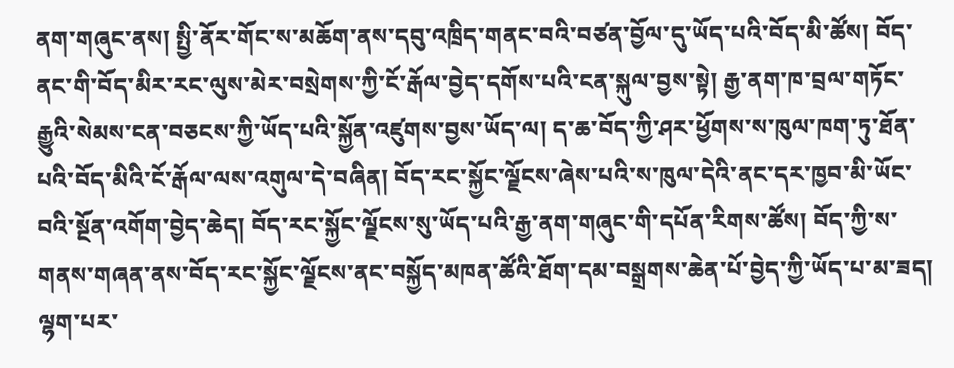ནག་གཞུང་ནས། སྤྱི་ནོར་གོང་ས་མཆོག་ནས་དབུ་འཁྲིད་གནང་བའི་བཙན་བྱོལ་དུ་ཡོད་པའི་བོད་མི་ཚོས། བོད་ནང་གི་བོད་མིར་རང་ལུས་མེར་བསྲེགས་ཀྱི་ངོ་རྒོལ་བྱེད་དགོས་པའི་ངན་སྐུལ་བྱས་སྟེ། རྒྱ་ནག་ཁ་བྲལ་གཏོང་རྒྱུའི་སེམས་ངན་བཅངས་ཀྱི་ཡོད་པའི་སྐྱོན་འཛུགས་བྱས་ཡོད་ལ། ད་ཆ་བོད་ཀྱི་ཤར་ཕྱོགས་ས་ཁུལ་ཁག་ཏུ་ཐོན་པའི་བོད་མིའི་ངོ་རྒོལ་ལས་འགུལ་དེ་བཞིན། བོད་རང་སྐྱོང་ལྗོངས་ཞེས་པའི་ས་ཁུལ་དེའི་ནང་དར་ཁྱབ་མི་ཡོང་བའི་སྔོན་འགོག་བྱེད་ཆེད། བོད་རང་སྐྱོང་ལྗོངས་སུ་ཡོད་པའི་རྒྱ་ནག་གཞུང་གི་དཔོན་རིགས་ཚོས། བོད་ཀྱི་ས་གནས་གཞན་ནས་བོད་རང་སྐྱོང་ལྗོངས་ནང་བསྐྱོད་མཁན་ཚོའི་ཐོག་དམ་བསྒྲགས་ཆེན་པོ་བྱེད་ཀྱི་ཡོད་པ་མ་ཟད། ལྷག་པར་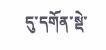དུ་དགོན་སྡེ་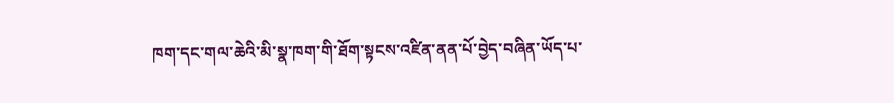ཁག་དང་གལ་ཆེའི་མི་སྣ་ཁག་གི་ཐོག་སྟངས་འཛིན་ནན་པོ་བྱེད་བཞིན་ཡོད་པ་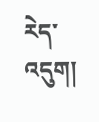རེད་འདུག།